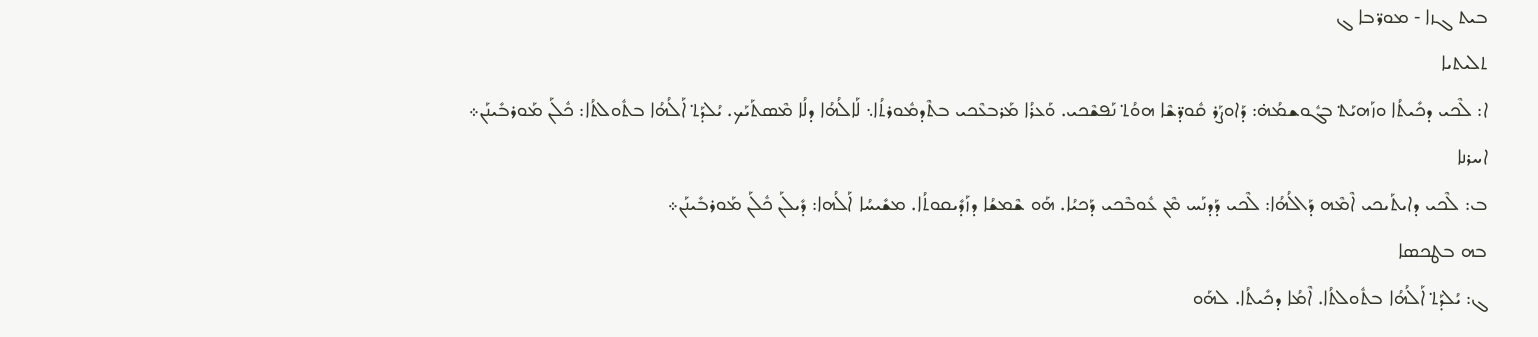ܒܝܬ ܓܙܐ - ܡܘܪ̈ܒܐ ܓ
ܬܠܝܬܝܐ
ܐ: ܠܶܟܝ ܕܟܺܝܬܳܐ ܘܙܰܗܝܰܬ݀ ܒܓܽܘܫܡܳܗ̇: ܕܰܐܘܨܰܪ ܩܽܘܕ̈ܫܶܐ ܗܘܳܬ݀ ܢܰܦܫܶܟܝ. ܘܰܥܪܳܐ ܡܰܪܒܥܶܟܝ ܒܬܶܕܡܽܘܪܬܳܐ܆ ܠܰܐܠܳܗܳܐ ܕܠܳܐ ܡܶܣܬܰܝܰܟ. ܝܳܠܕܰܬ݀ ܐܰ‌ܠܳܗܳܐ ܒܬܽܘܠܬܳܐ: ܟܽܠܰܢ ܡܰܘܪܒܺܝܢܰܢ܀
ܐܚܪܢܐ
ܒ: ܠܶܟܝ ܕܐܝܬܰܝܟܝ ܐܶܡܶܗ ܕܰܐܠܳܗܳܐ: ܠܶܟܝ ܕܰܕܢܰܚ ܡܶܢ ܥܽܘܒܶܟܝ ܕܰܟܝܳܐ. ܗܰܘ ܫܶܡܫܳܐ ܕܙܰܕܺܝܩܘܬܳܐ. ܡܫܺܝܚܳܐ ܐܰ‍ܠܳܗܐ: ܕܺܝܠܰܢ ܟܽܠܰܢ ܡܰܘܪܒܺܝܢܰܢ܀
ܒܗ ܒܛܟܣܐ
ܓ: ܝܳܠܕܰܬ݀ ܐܰ‌ܠܳܗܳܐ ܒܬܽܘܠܬܳܐ. ܐܶܡܳܐ ܕܟܺܝܬܳܐ. ܠܗܰܘ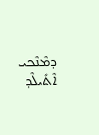ܕܡܶܢܶܟܝ ܐܶܬܺܝܠܶܕ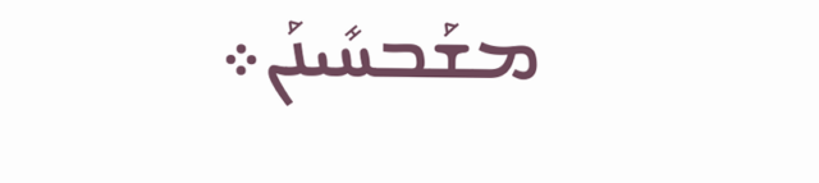ܡܫܰܒܚܺܝܢܰܢ܀